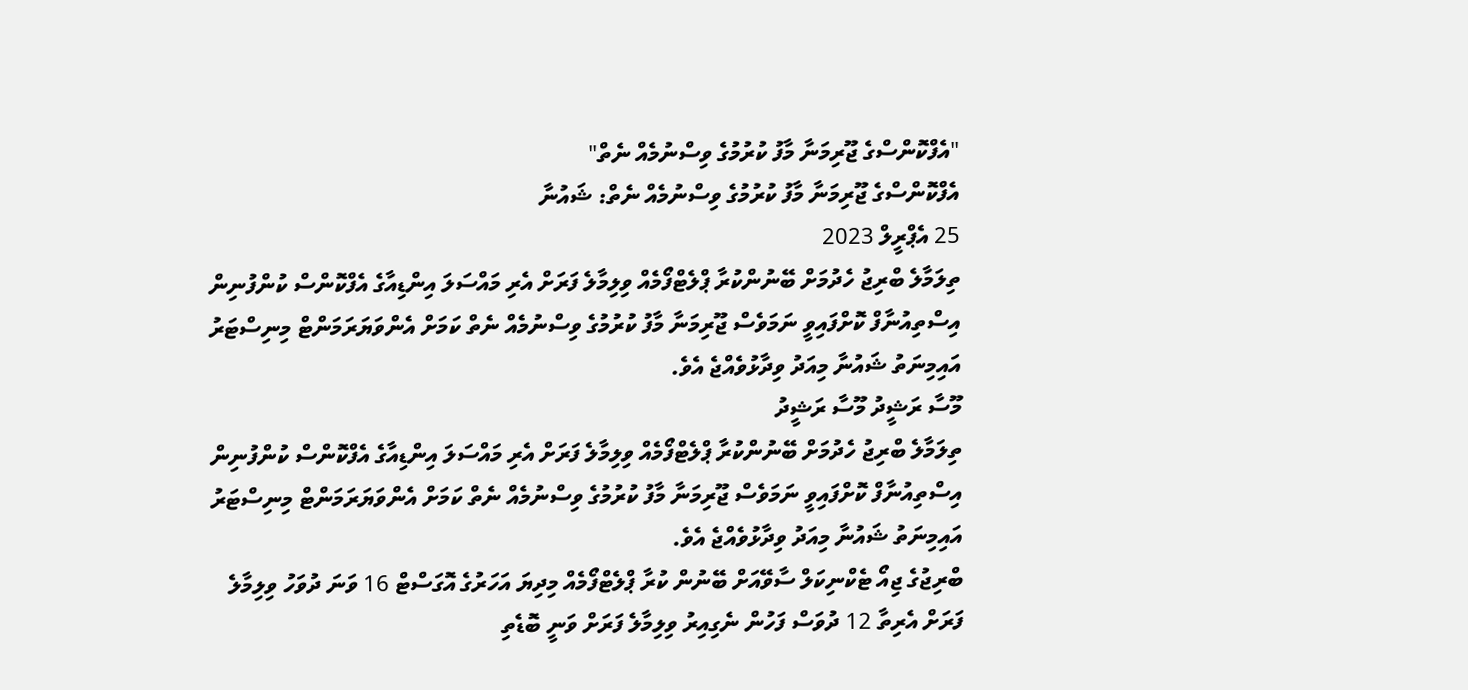"އެފްކޮންސްގެ ޖޫރިމަނާ މާފު ކުރުމުގެ ވިސްނުމެއް ނެތް"
އެފްކޮންސްގެ ޖޫރިމަނާ މާފު ކުރުމުގެ ވިސްނުމެއް ނެތް: ޝައުނާ
25 އެޕްރީލް 2023
ތިލަމާލެ ބްރިޖު ހެދުމަށް ބޭނުންކުރާ ޕްލެޓްފޯމެއް ވިލިމާލެ ފަރަށް އެރި މައްސަލަ އިންޑިއާގެ އެފްކޮންސް ކުންފުނިން އިސްތިއުނާފް ކޮށްފައިވީ ނަމަވެސް ޖޫރިމަނާ މާފު ކުރުމުގެ ވިސްނުމެއް ނެތް ކަމަށް އެންވަޔަރަމަންޓް މިނިސްޓަރު އައިމިނަތު ޝައުނާ މިއަދު ވިދާޅުވެއްޖެ އެވެ.
މޫސާ ރަޝީދު މޫސާ ރަޝީދު
ތިލަމާލެ ބްރިޖު ހެދުމަށް ބޭނުންކުރާ ޕްލެޓްފޯމެއް ވިލިމާލެ ފަރަށް އެރި މައްސަލަ އިންޑިއާގެ އެފްކޮންސް ކުންފުނިން އިސްތިއުނާފް ކޮށްފައިވީ ނަމަވެސް ޖޫރިމަނާ މާފު ކުރުމުގެ ވިސްނުމެއް ނެތް ކަމަށް އެންވަޔަރަމަންޓް މިނިސްޓަރު އައިމިނަތު ޝައުނާ މިއަދު ވިދާޅުވެއްޖެ އެވެ.
ބްރިޖުގެ ޖިއޯ ޓެކްނިކަލް ސާވޭއަށް ބޭނުން ކުރާ ޕްލެޓްފޯމެއް މިދިޔަ އަހަރުގެ އޮގަސްޓް 16 ވަނަ ދުވަހު ވިލިމާލެ ފަރަށް އެރިތާ 12 ދުވަސް ފަހުން ނެގިއިރު ވިލިމާލެ ފަރަށް ވަނީ ބޮޑެތި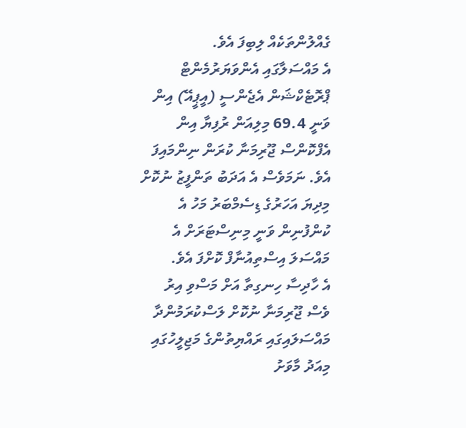ގެއްލުންތަކެއް ލިބިފަ އެވެ.
އެ މައްސަލާގައި އެންވަޔަރުމެންޓް ޕްރޮޓެކްޝަން އެޖެންސީ (އީޕީއޭ) އިން ވަނީ 69.4 މިލިއަން ރުފިޔާ އިން އެފްކޮންސް ޖޫރިމަނާ ކުރަން ނިންމައިފަ އެވެ. ނަމަވެސް އެ އަދަބު ތަންފީޒު ނުކޮށް މިދިޔަ އަހަރުގެ ޑިސެމްބަރު މަހު އެ ކުންފުނިން ވަނީ މިނިސްޓަރަށް އެ މައްސަލަ އިސްތިއުނާފް ކޮށްފަ އެވެ.
އެ ހާދިސާ ހިނގިތާ އަށް މަސްވި އިރު ވެސް ޖޫރިމަނާ ނުކޮށް ލަސްކުރަމުންދާ މައްސަލައިގައި ރައްޔިތުންގެ މަޖިލީހުގައި މިއަދު މާވަށު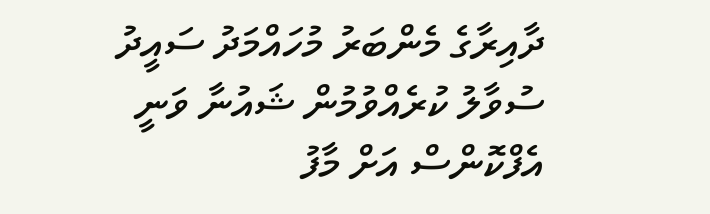ދާއިރާގެ މެންބަރު މުހައްމަދު ސައީދު ސުވާލު ކުރެއްވުމުން ޝައުނާ ވަނީ އެފްކޮންސް އަށް މާފު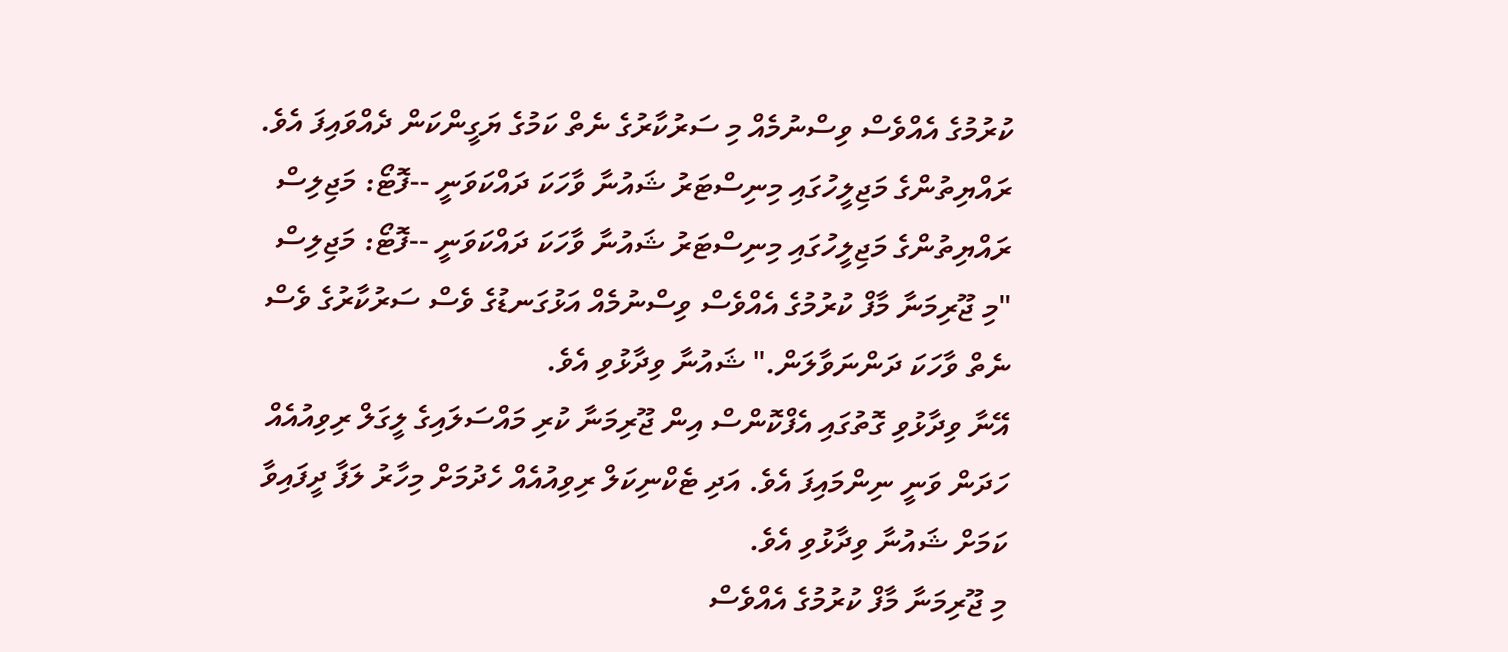ކުރުމުގެ އެއްވެސް ވިސްނުމެއް މި ސަރުކާރުގެ ނެތް ކަމުގެ ޔަގީންކަން ދެއްވައިފަ އެވެ.
ރައްޔިތުންގެ މަޖިލީހުގައި މިނިސްޓަރު ޝައުނާ ވާހަކަ ދައްކަވަނީ --ފޮޓޯ: މަޖިލިސް
ރައްޔިތުންގެ މަޖިލީހުގައި މިނިސްޓަރު ޝައުނާ ވާހަކަ ދައްކަވަނީ --ފޮޓޯ: މަޖިލިސް
"މި ޖޫރިމަނާ މާފް ކުރުމުގެ އެއްވެސް ވިސްނުމެއް އަޅުގަނޑުގެ ވެސް ސަރުކާރުގެ ވެސް ނެތް ވާހަކަ ދަންނަވާލަން." ޝައުނާ ވިދާޅުވި އެވެ.
އޭނާ ވިދާޅުވި ގޮތުގައި އެފްކޮންސް އިން ޖޫރިމަނާ ކުރި މައްސަލައިގެ ލީގަލް ރިވިއުއެއް ހަދަން ވަނީ ނިންމައިފަ އެވެ. އަދި ޓެކްނިކަލް ރިވިއުއެއް ހެދުމަށް މިހާރު ލަފާ ދީފައިވާ ކަމަށް ޝައުނާ ވިދާޅުވި އެވެ.
މި ޖޫރިމަނާ މާފް ކުރުމުގެ އެއްވެސް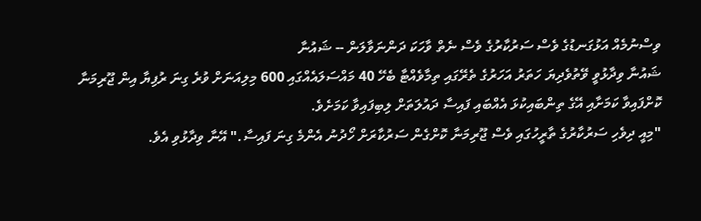ވިސްނުމެއް އަޅުގަނޑުގެ ވެސް ސަރުކާރުގެ ވެސް ނެތް ވާހަކަ ދަންނަވާލަން -- ޝައުނާ
ޝައުނާ ވިދާޅުވީ ވޭތުވެދިޔަ ހަތަރު އަހަރުގެ ތެރޭގައި ތިމާވެއްޓާ ބެހޭ 40 މައްސަލައެއްގައި 600 މިލިއަނަށް ވުރެ ގިނަ ރުފިޔާ އިން ޖޫރިމަނާ ކޮށްފައިވާ ކަމަށާއި އޭގެ ތިންބައިކުޅަ އެއްބައި ފައިސާ ދައުލަތަށް ލިބިފައިވާ ކަމަށެވެ.
"މިއީ ދިވެހި ސަރުކާރުގެ ތާރީހުގައި ވެސް ޖޫރިމަނާ ކޮށްގެން ސަރުކާރަށް ހޯދުނު އެންމެ ގިނަ ފައިސާ." އޭނާ ވިދާޅުވި އެވެ.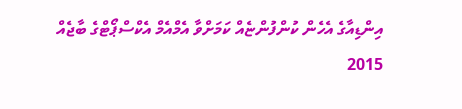އިންޑިއާގެ އެހެން ކުންފުންޏެއް ކަމަށްވާ އެމްއެމް އެކްސްޕޯޓްގެ ބާޖެއް 2015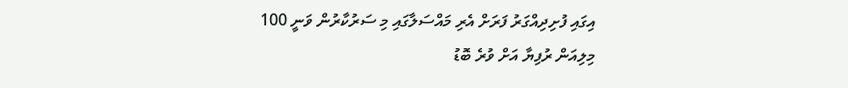އިގައި ފުށިދިއްގަރު ފަރަށް އެރި މައްސަލާގައި މި ސަރުކާރުން ވަނީ 100 މިލިއަން ރުފިޔާ އަށް ވުރެ ބޮޑު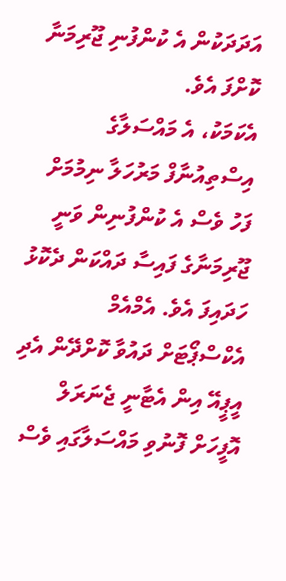އަދަދަކުން އެ ކުންފުނި ޖޫރިމަނާ ކޮށްފަ އެވެ.
އެކަމަކު، އެ މައްސަލާގެ އިސްތިއުނާފް މަރުހަލާ ނިމުމަށް ފަހު ވެސް އެ ކުންފުނިން ވަނީ ޖޫރިމަނާގެ ފައިސާ ދައްކަން ދެކޮޅު ހަދައިފަ އެވެ. އެމްއެމް އެކްސްޕޯޓަށް ދައުވާ ކޮށްދޭން އެދި އީޕީއޭ އިން އެޓާނީ ޖެނަރަލް އޮފީހަށް ފޮނުވި މައްސަލާގައި ވެސް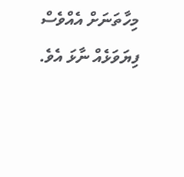މިހާތަނަށް އެއްވެސް ފިޔަވަޅެއް ނާޅަ އެވެ.